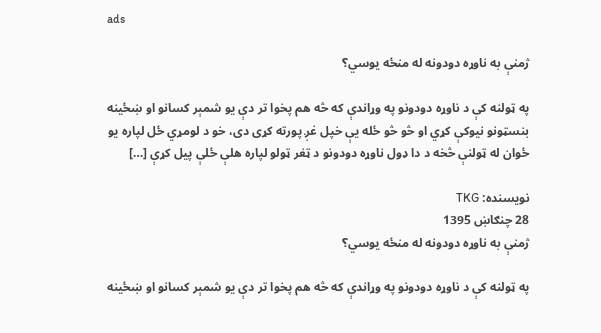ads

ژمنې به ناوړه دودونه له منځه یوسي؟

په ټولنه کې د ناوړه دودونو په وړاندې که څه هم پخوا تر دې یو شمېر کسانو او ښځینه بنسټونو نیوکې کړي او څو څو ځله یې خپل غږ پورته کړی دی، خو د لومړي ځل لپاره یو ځوان له ټولنې څخه د دا ډول ناوړه دودونو د ټغر ټولو لپاره هلې ځلې پيل كړې […]

نویسنده: TKG
28 چنګاښ 1395
ژمنې به ناوړه دودونه له منځه یوسي؟

په ټولنه کې د ناوړه دودونو په وړاندې که څه هم پخوا تر دې یو شمېر کسانو او ښځینه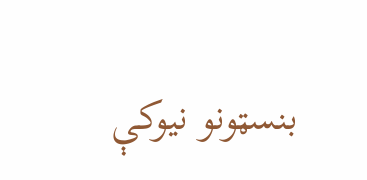بنسټونو نیوکې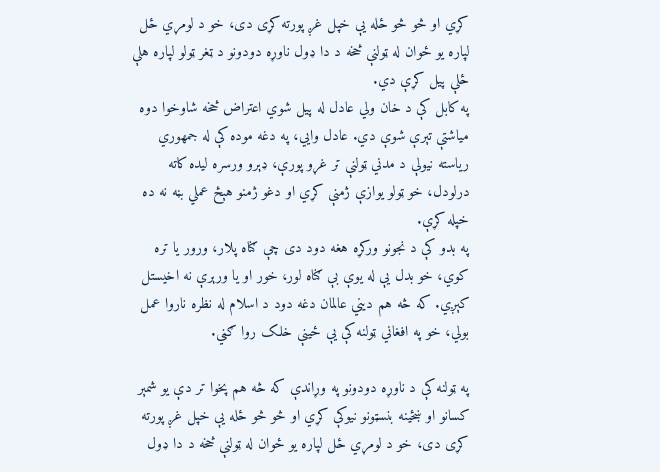کړي او څو څو ځله یې خپل غږ پورته کړی دی، خو د لومړي ځل لپاره یو ځوان له ټولنې څخه د دا ډول ناوړه دودونو د ټغر ټولو لپاره هلې ځلې پيل كړې دي.
په كابل كې د خان ولي عادل له پیل شوي اعتراض څخه شاوخوا دوه میاشتې تېرې شوې دي. عادل وایي، په دغه موده كې له جمهوري رياسته نيولې د مدني ټولنې تر غړو پورې، ډېرو ورسره لیده کاته درلودل، خو ټولو یوازې ژمنې کړي او دغو ژمنو هېڅ عملي بڼه نه ده خپله کړې.
په بدو کې د نجونو ورکړه هغه دود دی چې ګناه پلار، ورور یا تره کوي، خو بدل یې له یوې بې ګناه لور، خور او یا ورېرې نه اخیستل کېږي. كه څه هم ديني عالمان دغه دود د اسلام له نظره ناروا عمل بولي، خو په افغاني ټولنه کې یې ځینې خلک روا ګڼي.

په ټولنه کې د ناوړه دودونو په وړاندې که څه هم پخوا تر دې یو شمېر کسانو او ښځینه بنسټونو نیوکې کړي او څو څو ځله یې خپل غږ پورته کړی دی، خو د لومړي ځل لپاره یو ځوان له ټولنې څخه د دا ډول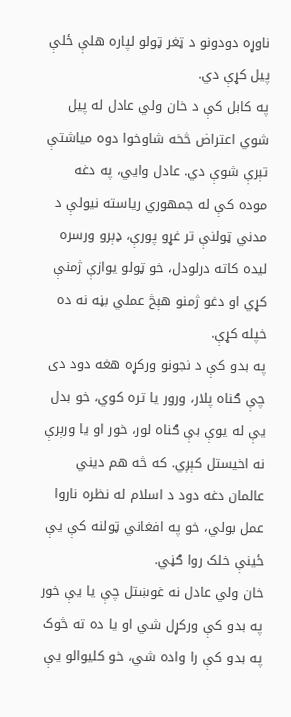ناوړه دودونو د ټغر ټولو لپاره هلې ځلې پيل كړې دي.
په كابل كې د خان ولي عادل له پیل شوي اعتراض څخه شاوخوا دوه میاشتې تېرې شوې دي. عادل وایي، په دغه موده كې له جمهوري رياسته نيولې د مدني ټولنې تر غړو پورې، ډېرو ورسره لیده کاته درلودل، خو ټولو یوازې ژمنې کړي او دغو ژمنو هېڅ عملي بڼه نه ده خپله کړې.
په بدو کې د نجونو ورکړه هغه دود دی چې ګناه پلار، ورور یا تره کوي، خو بدل یې له یوې بې ګناه لور، خور او یا ورېرې نه اخیستل کېږي. كه څه هم ديني عالمان دغه دود د اسلام له نظره ناروا عمل بولي، خو په افغاني ټولنه کې یې ځینې خلک روا ګڼي.
خان ولي عادل نه غوښتل چې يا يې خور په بدو کې ورکړل شي او یا ده ته څوک په بدو کې را واده شي، خو کلیوالو یې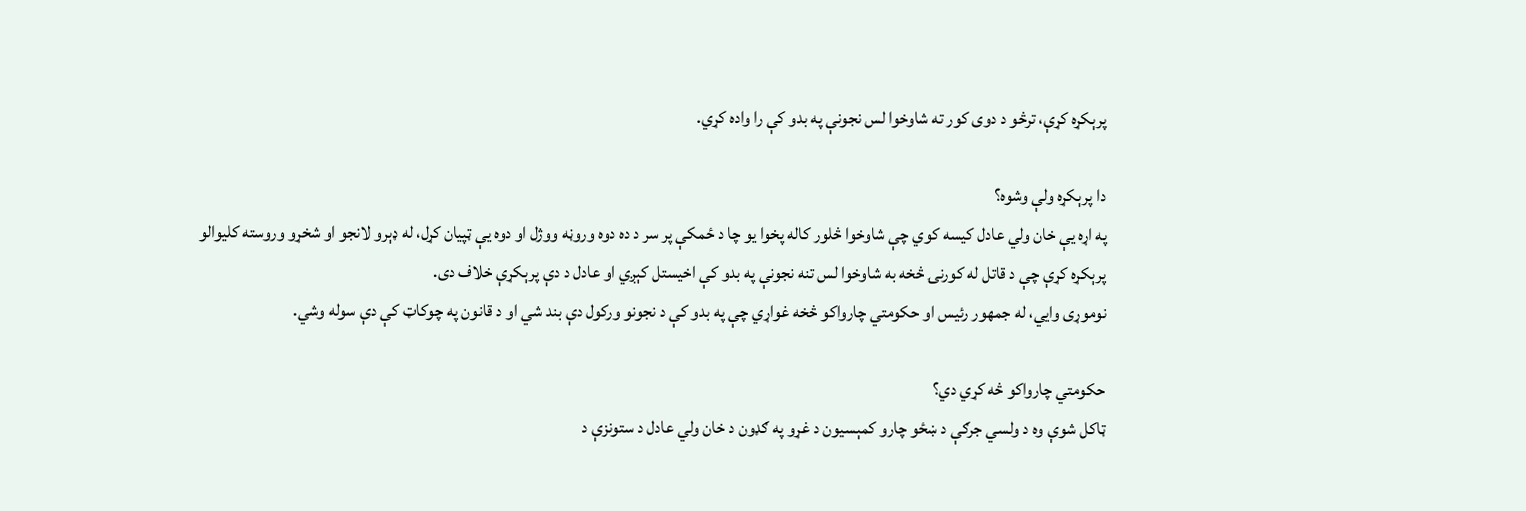پرېکړه کړې، ترڅو د دوی کور ته شاوخوا لس نجونې په بدو کې را واده کړي.

دا پرېکړه ولې وشوه؟
په اړه يې خان ولي عادل کیسه کوي چې شاوخوا څلور کاله پخوا یو چا د ځمکې پر سر د ده دوه وروڼه ووژل او دوه یې ټپیان کړل، له ډېرو لانجو او شخړو وروسته کلیوالو پرېکړه کړې چې د قاتل له کورنۍ څخه به شاوخوا لس تنه نجونې په بدو کې اخيستل كېږي او عادل د دې پرېکړې خلاف دى.
نوموړى وایي، له جمهور رئیس او حکومتي چارواکو څخه غواړي چې په بدو کې د نجونو ورکول دې بند شي او د قانون په چوکاټ کې دې سوله وشي.

حکومتي چارواکو څه کړي دي؟
ټاکل شوې وه د ولسي جرګې د ښځو چارو کمېسیون د غړو په ګډون د خان ولي عادل د ستونزې د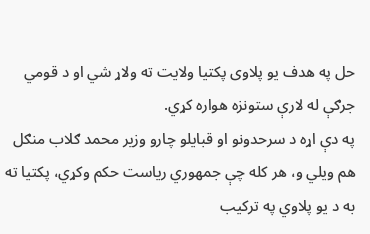حل په هدف یو پلاوی پکتیا ولایت ته ولاړ شي او د قومي جرګې له لارې ستونزه هواره کړي.
په دې اړه د سرحدونو او قبایلو چارو وزیر محمد ګلاب منګل هم ویلي و، هر کله چې جمهوري ریاست حکم وکړي، پکتیا ته به د یو پلاوي په ترکیب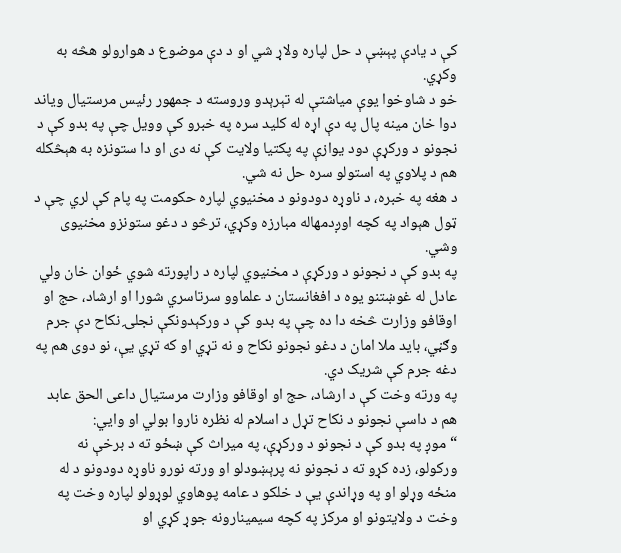کې د يادې پېښې د حل لپاره ولاړ شي او د دې موضوع د هوارولو هڅه به وکړي.
خو د شاوخوا یوې میاشتې له تېرېدو وروسته د جمهور رئیس مرستیال ویاند دوا خان مینه پال په دې اړه له کلید سره په خبرو کې وویل چې په بدو کې د نجونو د ورکړې دود یوازې په پکتیا ولایت کې نه دی او دا ستونزه به هېڅکله هم د پلاوي په استولو سره حل نه شي.
د هغه په خبره، د ناوړه دودونو د مخنیوي لپاره حکومت په پام کې لري چې د ټول هېواد په کچه اوږدمهاله مبارزه وکړي، ترڅو د دغو ستونزو مخنیوی وشي.
په بدو کې د نجونو د ورکړې د مخنيوي لپاره د راپورته شوي ځوان خان ولي عادل له غوښتنو يوه د افغانستان د علماوو سرتاسري شورا او ارشاد، حج او اوقافو وزارت څخه دا ده چې په بدو کې د ورکېدونکې نجلۍ نکاح دې جرم وګڼي، باید ملا امان د دغو نجونو نکاح و نه تړي او که تړي یې، نو دوی هم په دغه جرم کې شريک دي.
په ورته وخت کې د ارشاد، حج او اوقافو وزارت مرستيال داعی الحق عابد هم د داسې نجونو د نکاح تړل د اسلام له نظره ناروا بولي او وایي:
“موږ په بدو کې د نجونو د ورکړې، په میراث کې ښځو ته د برخې نه ورکولو، زده کړو ته د نجونو نه پرېښودلو او ورته نورو ناوړه دودونو د له منځه وړلو او په وړاندې يې د خلکو د عامه پوهاوي لوړولو لپاره وخت په وخت د ولایتونو او مرکز په کچه سيمينارونه جوړ کړي او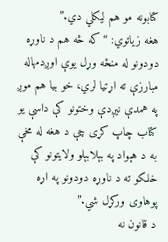کتابونه مو هم لیکلي دي.”
هغه زیاتوي: “که څه هم د ناوړه دودونو له منځه وړل یوې اوږدمهاله مبارزې ته اړتیا لري، خو بیا هم موږ په همدې نیږدې وختونو کې داسې یو کتاب چاپ کړی چې د هغه له مخې به د هېواد په بېلابېلو ولایتونو کې خلکو ته د ناوړه دودونو په اړه پوهاوی ورکړل شي.”
د قانون نه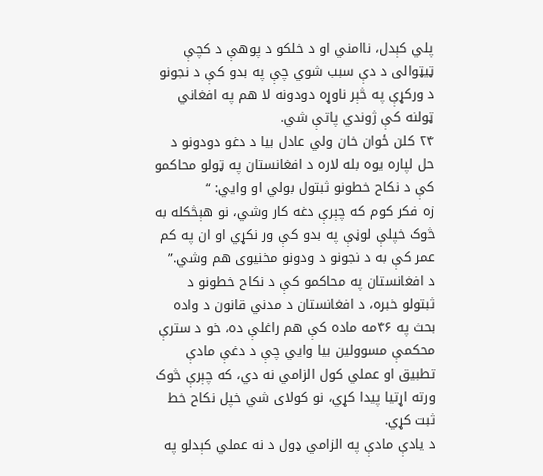پلي کېدل، ناامني او د خلکو د پوهې د کچې ټيټوالی د دې سبب شوي چې په بدو کې د نجونو د ورکړې په څېر ناوړه دودونه لا هم په افغاني ټولنه کې ژوندي پاتې شي.
۲۴ کلن ځوان خان ولي عادل بیا د دغو دودونو د حل لپاره یوه بله لاره د افغانستان په ټولو محاکمو کې د نکاح خطونو ثبتول بولي او وایي: “
زه فکر کوم که چېرې دغه کار وشي، نو هېڅکله به څوک خپلې لوڼې په بدو کې ور نکړي او ان په کم عمر کې به د نجونو د ودونو مخنیوی هم وشي.”
د افغانستان په محاکمو کې د نکاح خطونو د ثبتولو خبره، د افغانستان د مدني قانون د واده بحث په ۴۶مه ماده کې هم راغلې ده، خو د سترې محکمې مسوولین بیا وایي چې د دغې مادې تطبیق او عملي کول الزامي نه دي، که چېرې څوک ورته اړتیا پیدا کړي، نو کولای شي خپل نکاح خط ثبت کړي.
د يادې مادې په الزامي ډول د نه عملي کېدلو په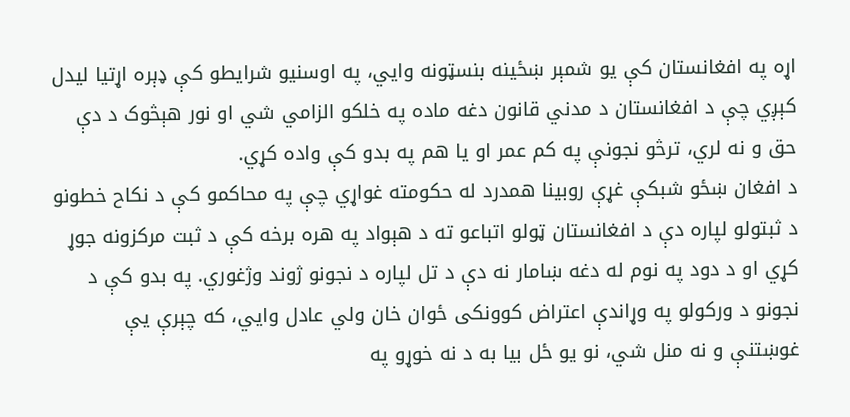اړه په افغانستان کې یو شمېر ښځینه بنسټونه وایي، په اوسنیو شرایطو کې ډېره اړتیا لیدل کېږي چې د افغانستان د مدني قانون دغه ماده په خلکو الزامي شي او نور هېڅوک د دې حق و نه لري، ترڅو نجونې په کم عمر او یا هم په بدو کې واده کړي.
د افغان ښځو شبکې غړې روبینا همدرد له حکومته غواړي چې په محاکمو کې د نکاح خطونو د ثبتولو لپاره دې د افغانستان ټولو اتباعو ته د هېواد په هره برخه کې د ثبت مرکزونه جوړ كړي او د دود په نوم له دغه ښامار نه دې د تل لپاره د نجونو ژوند وژغوري. په بدو كې د نجونو د ورکولو په وړاندې اعتراض کوونکى ځوان خان ولي عادل وایي، که چېرې يې غوښتنې و نه منل شي، نو یو ځل بیا به د نه خوړو په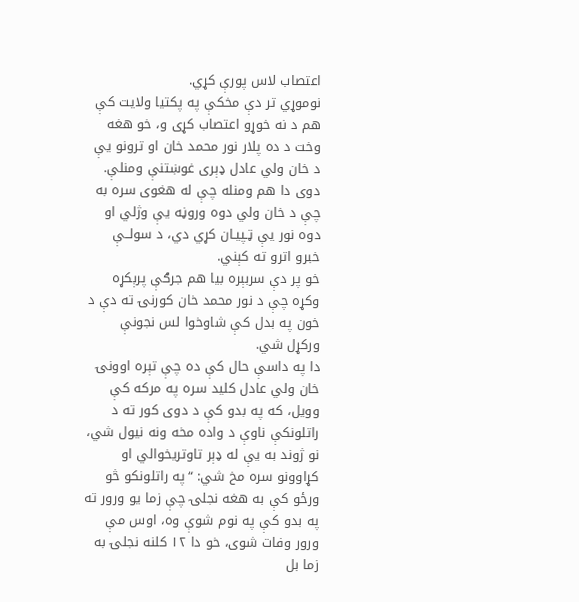اعتصاب لاس پورې کړي.
نوموړي تر دې مخکې په پکتیا ولایت کې هم د نه خوړو اعتصاب کړی و، خو هغه وخت د ده پلار نور محمد خان او ترونو يې د خان ولي عادل ډېری غوښتنې ومنلې.
دوی دا هم ومنله چې له هغوى سره به چې د خان ولي دوه وروڼه یې وژلي او دوه نور يې ټـپيـان كړي دي، د سولــې خبرو اترو ته کېني.
خو پر دې سربېره بيا هم جرګې پرېكړه وكړه چې د نور محمد خان كورنۍ ته دې د خون په بدل كې شاوخوا لس نجونې وركړل شي.
دا په داسې حال كې ده چې تېره اوونۍ خان ولي عادل كليد سره په مركه كې وويل، که په بدو كې د دوى كور ته د راتلونكې ناوې د واده مخه ونه نيول شي، نو ژوند به یې له ډېر تاوتریخوالي او کړاوونو سره مخ شي: “په راتلونکو څو ورځو کې به هغه نجلۍ چې زما یو ورور ته په بدو کې په نوم شوې وه، اوس مې ورور وفات شوى، خو دا ۱۲ کلنه نجلۍ به زما بل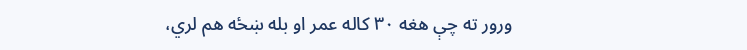ورور ته چې هغه ۳۰ کاله عمر او بله ښځه هم لري،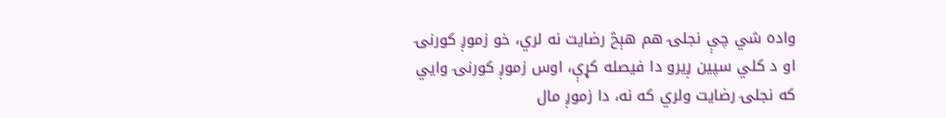واده شي چې نجلۍ هم هېڅ رضایت نه لري، خو زموږ کورنۍ او د کلي سپین ږیرو دا فیصله کړې، اوس زموږ کورنۍ وايي که نجلۍ رضایت ولري که نه، دا زموږ مال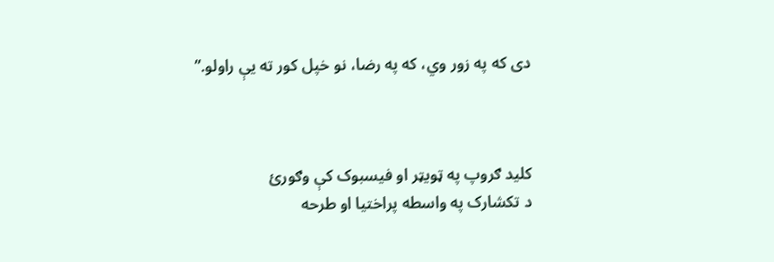دی که په زور وي، که په رضا، نو خپل کور ته یې راولو.”



کلید ګروپ په ټویټر او فیسبوک کې وګورئ
د تکشارک په واسطه پراختیا او طرحه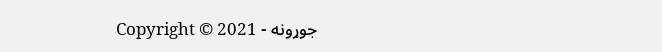جوړونه - Copyright © 2021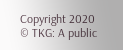Copyright 2020 © TKG: A public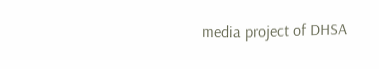media project of DHSA